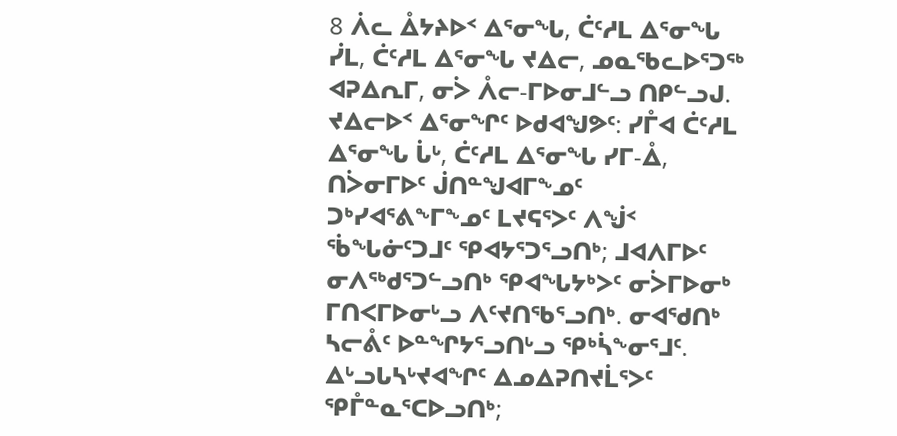8 ᐲᓚ ᐂᔭᔨᐅᑉ ᐃᕐᓂᖓ, ᑖᑦᓱᒪ ᐃᕐᓂᖓ ᓰᒪ, ᑖᑦᓱᒪ ᐃᕐᓂᖓ ᔪᐃᓕ, ᓄᓇᖃᓚᐅᕐᑐᖅ ᐊᕈᐃᕆᒥ, ᓂᐴ ᐰᓕ-ᒥᐅᓂᒧᓪᓗ ᑎᑭᓪᓗᒍ.
ᔪᐃᓕᐅᑉ ᐃᕐᓂᖏᑦ ᐅᑯᐊᖑᕗᑦ: ᓯᒤᐊ ᑖᑦᓱᒪ ᐃᕐᓂᖓ ᒑᒡ, ᑖᑦᓱᒪ ᐃᕐᓂᖓ ᓯᒥ-ᐂ,
ᑎᐴᓂᒥᐅᑦ ᒎᑎᓐᖑᐊᒥᖕᓄᑦ ᑐᒃᓯᐊᕐᕕᖕᒥᖕᓄᑦ ᒪᔪᕋᕐᐳᑦ ᐱᖒᑉ ᖄᖓᓃᑦᑐᒧᑦ ᕿᐊᔭᕐᑐᕐᓗᑎᒃ; ᒧᐊᐱᒥᐅᑦ ᓂᐱᖅᑯᕐᑐᓪᓗᑎᒃ ᕿᐊᖓᔭᒃᐳᑦ ᓂᐴᒥᐅᓂᒃ ᒥᑎᐸᒥᐅᓂᒡᓗ ᐱᑦᔪᑎᖃᕐᓗᑎᒃ. ᓂᐊᖁᑎᒃ ᓴᓕᕔᑦ ᐅᓐᖏᔭᕐᓗᑎᒡᓗ ᕿᒃᓵᖕᓂᕐᒧᑦ.
ᐃᒡᓗᒐᓴᒡᔪᐊᖏᑦ ᐃᓄᐃᕈᑎᔪᒫᕐᐳᑦ ᕿᒤᓐᓇᕐᑕᐅᓗᑎᒃ;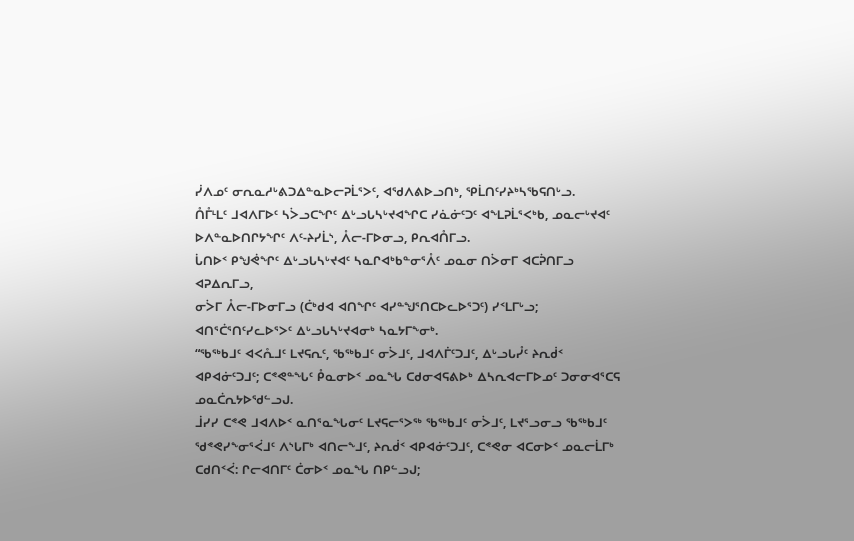ᓰᐱᓄᑦ ᓂᕆᓇᓱᒡᕕᑐᐃᓐᓇᐅᓕᕈᒫᕐᐳᑦ, ᐊᖁᐱᕕᐅᓗᑎᒃ, ᕿᒫᑎᑦᓯᔨᒃᓴᖃᕋᑎᒡᓗ.
ᑍᒤᒻᒪᑦ ᒧᐊᐱᒥᐅᑦ ᓴᐴᓗᑕᖏᑦ ᐃᒡᓗᒐᓴᒡᔪᐊᖏᑕ ᓯᓈᓃᑦᑐᑦ ᐊᖕᒪᕈᒫᕐᐸᒃᑲ, ᓄᓇᓕᒡᔪᐊᑦ ᐅᐱᓐᓇᐅᑎᒋᔭᖏᑦ ᐱᑦ-ᔨᓯᒫᔅ, ᐰᓕ-ᒥᐅᓂᓗ, ᑭᕆᐊᑍᒥᓗ.
ᒑᑎᐅᑉ ᑭᖑᕚᖏᑦ ᐃᒡᓗᒐᓴᒡᔪᐊᑦ ᓴᓇᒋᐊᒃᑲᓐᓂᕐᐰᑦ ᓄᓇᓂ ᑎᐴᓂᒥ ᐊᑕᕉᑎᒥᓗ ᐊᕈᐃᕆᒥᓗ,
ᓂᐴᒥ ᐰᓕ-ᒥᐅᓂᒥᓗ (ᑖᒃᑯᐊ ᐊᑎᖏᑦ ᐊᓯᓐᖑᕐᑎᑕᐅᓚᐅᕐᑐᑦ) ᓯᑉᒪᒥᒡᓗ; ᐊᑎᕐᑖᕐᑎᑦᓯᓚᐅᕐᐳᑦ ᐃᒡᓗᒐᓴᒡᔪᐊᓂᒃ ᓴᓇᔭᒥᖕᓂᒃ.
“ᖃᖅᑲᒧᑦ ᐊᐸᕅᒧᑦ ᒪᔪᕋᕆᑦ, ᖃᖅᑲᒧᑦ ᓂᐴᒧᑦ, ᒧᐊᐱᒦᑦᑐᒧᑦ, ᐃᒡᓗᒐᓮᑦ ᔨᕆᑰᑉ ᐊᑭᐊᓃᑦᑐᒧᑦ; ᑕᕝᕙᓐᖓᑦ ᑬᓇᓂᐅᑉ ᓄᓇᖓ ᑕᑯᓂᐊᕋᕕᐅᒃ ᐃᓴᕆᐊᓕᒥᐅᓄᑦ ᑐᓂᓂᐊᕐᑕᕋ ᓄᓇᑖᕆᔭᐅᖁᓪᓗᒍ.
ᒨᓯᓯ ᑕᕝᕙ ᒧᐊᐱᐅᑉ ᓇᑎᕐᓇᖓᓂᑦ ᒪᔪᕋᓕᕐᐳᖅ ᖃᖅᑲᒧᑦ ᓂᐴᒧᑦ, ᒪᔪᕐᓗᓂᓗ ᖃᖅᑲᒧᑦ ᖁᕝᕙᓯᖕᓂᕐᐹᒧᑦ ᐱᔅᒐᒥᒃ ᐊᑎᓕᖕᒧᑦ, ᔨᕆᑰᑉ ᐊᑭᐊᓃᑦᑐᒧᑦ, ᑕᕝᕙᓂ ᐊᑕᓂᐅᑉ ᓄᓇᓕᒫᒥᒃ ᑕᑯᑎᑉᐹ: ᒋᓕᐊᑎᒥᑦ ᑖᓂᐅᑉ ᓄᓇᖓ ᑎᑭᓪᓗᒍ;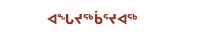ᐊᖓᔪᖅᑳᕐᔪᐊᖅ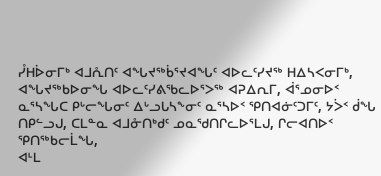ᓮᕼᐆᓂᒥᒃ ᐊᒧᕅᑎᑦ ᐊᖓᔪᖅᑳᕐᔪᐊᖓᑦ ᐊᐅᓚᑦᓯᔪᖅ ᕼᐃᓴᐸᓂᒥᒃ, ᐊᖓᔪᖅᑲᐅᓂᖓ ᐊᐅᓚᑦᓯᕕᖃᓚᐅᕐᐳᖅ ᐊᕈᐃᕆᒥ, ᐋᕐᓄᓂᐅᑉ ᓇᕐᓴᖓᑕ ᑭᒡᓕᖓᓂᑦ ᐃᒡᓗᒐᓴᖕᓂᑦ ᓇᕐᓴᐅᑉ ᕿᑎᐊᓃᑦᑐᒥᑦ, ᔭᐴᑉ ᑰᖓ ᑎᑭᓪᓗᒍ, ᑕᒪᓐᓇ ᐊᒧᓁᑎᒃᑯᑦ ᓄᓇᖁᑎᒋᓚᐅᕐᒪᒍ, ᒋᓕᐊᑎᐅᑉ ᕿᑎᖅᑲᓕᒫᖓ,
ᐊᒻᒪ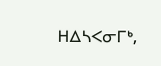ᕼᐃᓴᐸᓂᒥᒃ,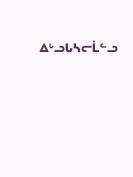ᐃᒡᓗᒐᓴᓕᒫᓪᓗ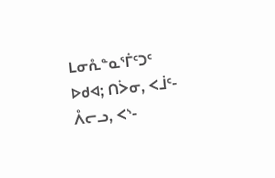ᒪᓂᕅᓐᓇᕐᒦᑦᑐᑦ ᐅᑯᐊ; ᑎᐴᓂ, ᐸᒨᑦ-ᐰᓕᓗ, ᐸᔅ-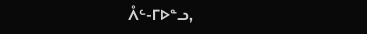ᐰᓪ-ᒥᐅᓐᓗ,